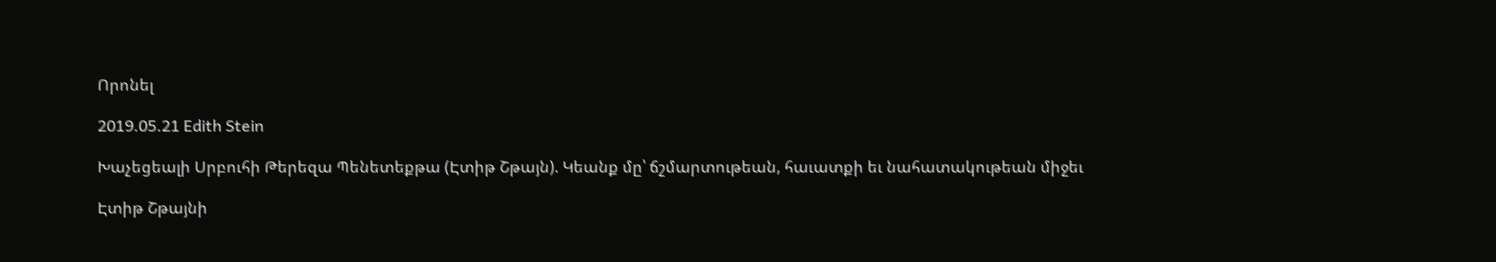Որոնել

2019.05.21 Edith Stein

Խաչեցեալի Սրբուհի Թերեզա Պենետեքթա (Էտիթ Շթայն). Կեանք մը՝ ճշմարտութեան, հաւատքի եւ նահատակութեան միջեւ

Էտիթ Շթայնի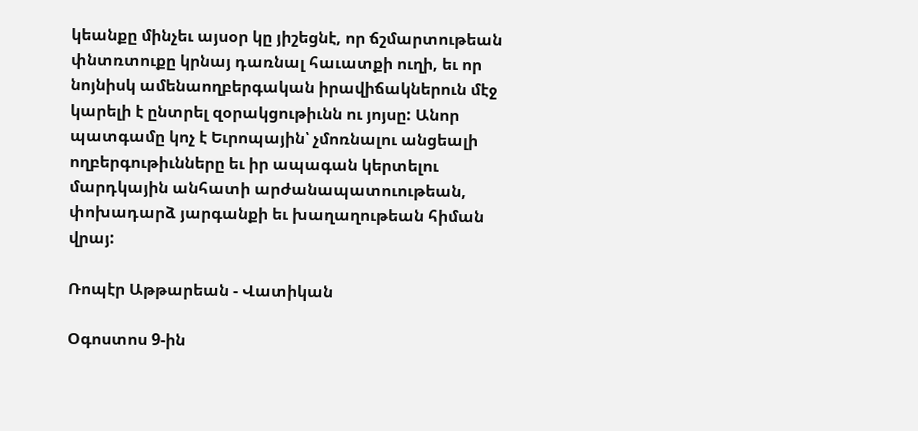կեանքը մինչեւ այսօր կը յիշեցնէ, որ ճշմարտութեան փնտռտուքը կրնայ դառնալ հաւատքի ուղի, եւ որ նոյնիսկ ամենաողբերգական իրավիճակներուն մէջ կարելի է ընտրել զօրակցութիւնն ու յոյսը: Անոր պատգամը կոչ է Եւրոպային՝ չմոռնալու անցեալի ողբերգութիւնները եւ իր ապագան կերտելու մարդկային անհատի արժանապատուութեան, փոխադարձ յարգանքի եւ խաղաղութեան հիման վրայ:

Ռոպէր Աթթարեան - Վատիկան

Օգոստոս 9-ին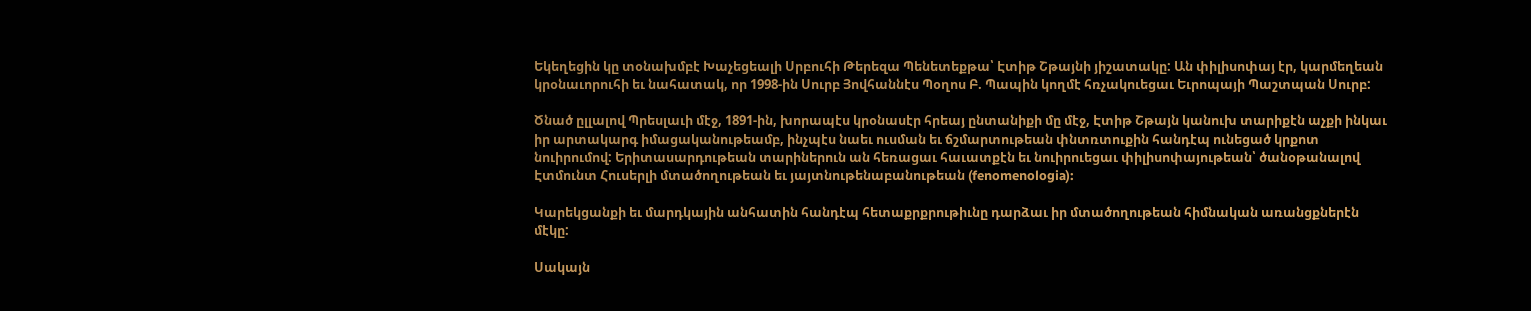Եկեղեցին կը տօնախմբէ Խաչեցեալի Սրբուհի Թերեզա Պենետեքթա՝ Էտիթ Շթայնի յիշատակը: Ան փիլիսոփայ էր, կարմեղեան կրօնաւորուհի եւ նահատակ, որ 1998-ին Սուրբ Յովհաննէս Պօղոս Բ. Պապին կողմէ հռչակուեցաւ Եւրոպայի Պաշտպան Սուրբ:

Ծնած ըլլալով Պրեսլաւի մէջ, 1891-ին, խորապէս կրօնասէր հրեայ ընտանիքի մը մէջ, Էտիթ Շթայն կանուխ տարիքէն աչքի ինկաւ իր արտակարգ իմացականութեամբ, ինչպէս նաեւ ուսման եւ ճշմարտութեան փնտռտուքին հանդէպ ունեցած կրքոտ նուիրումով: Երիտասարդութեան տարիներուն ան հեռացաւ հաւատքէն եւ նուիրուեցաւ փիլիսոփայութեան՝ ծանօթանալով Էտմունտ Հուսերլի մտածողութեան եւ յայտնութենաբանութեան (fenomenologia):

Կարեկցանքի եւ մարդկային անհատին հանդէպ հետաքրքրութիւնը դարձաւ իր մտածողութեան հիմնական առանցքներէն մէկը:

Սակայն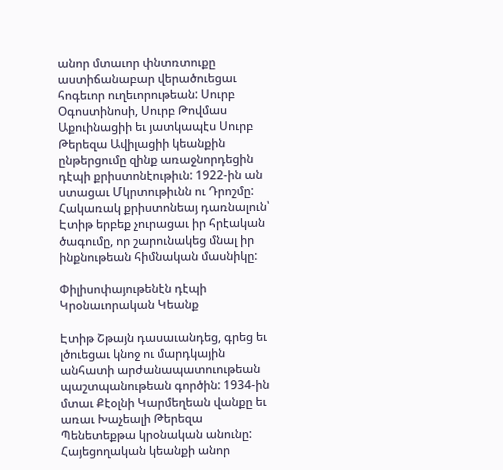անոր մտաւոր փնտռտուքը աստիճանաբար վերածուեցաւ հոգեւոր ուղեւորութեան: Սուրբ Օգոստինոսի, Սուրբ Թովմաս Աքուինացիի եւ յատկապէս Սուրբ Թերեզա Ավիլացիի կեանքին ընթերցումը զինք առաջնորդեցին դէպի քրիստոնէութիւն: 1922-ին ան ստացաւ Մկրտութիւնն ու Դրոշմը: Հակառակ քրիստոնեայ դառնալուն՝ Էտիթ երբեք չուրացաւ իր հրէական ծագումը, որ շարունակեց մնալ իր ինքնութեան հիմնական մասնիկը:

Փիլիսոփայութենէն դէպի Կրօնաւորական Կեանք

Էտիթ Շթայն դասաւանդեց, գրեց եւ լծուեցաւ կնոջ ու մարդկային անհատի արժանապատուութեան պաշտպանութեան գործին: 1934-ին մտաւ Քէօլնի Կարմեղեան վանքը եւ առաւ Խաչեալի Թերեզա Պենետեքթա կրօնական անունը: Հայեցողական կեանքի անոր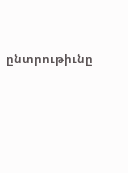ընտրութիւնը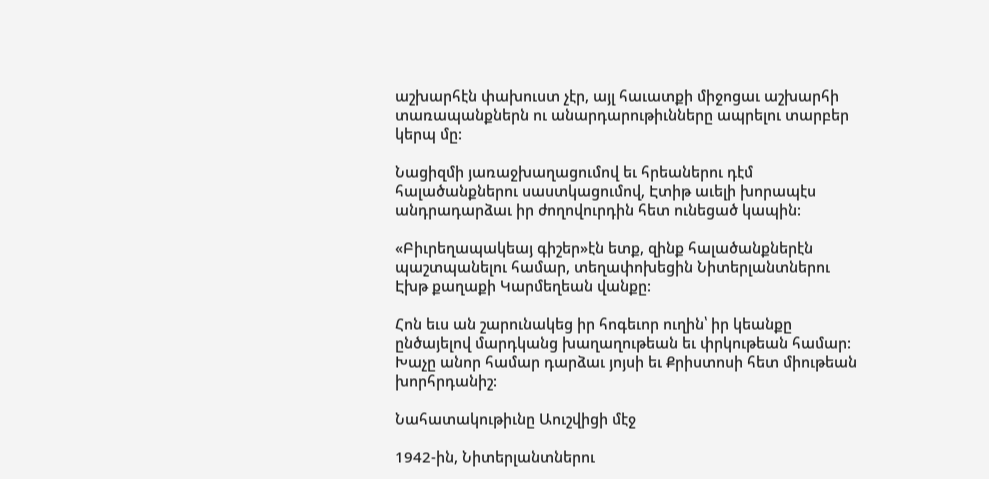աշխարհէն փախուստ չէր, այլ հաւատքի միջոցաւ աշխարհի տառապանքներն ու անարդարութիւնները ապրելու տարբեր կերպ մը:

Նացիզմի յառաջխաղացումով եւ հրեաներու դէմ հալածանքներու սաստկացումով, Էտիթ աւելի խորապէս անդրադարձաւ իր ժողովուրդին հետ ունեցած կապին:

«Բիւրեղապակեայ գիշեր»էն ետք, զինք հալածանքներէն պաշտպանելու համար, տեղափոխեցին Նիտերլանտներու Էխթ քաղաքի Կարմեղեան վանքը:

Հոն եւս ան շարունակեց իր հոգեւոր ուղին՝ իր կեանքը ընծայելով մարդկանց խաղաղութեան եւ փրկութեան համար: Խաչը անոր համար դարձաւ յոյսի եւ Քրիստոսի հետ միութեան խորհրդանիշ:

Նահատակութիւնը Աուշվիցի մէջ

1942-ին, Նիտերլանտներու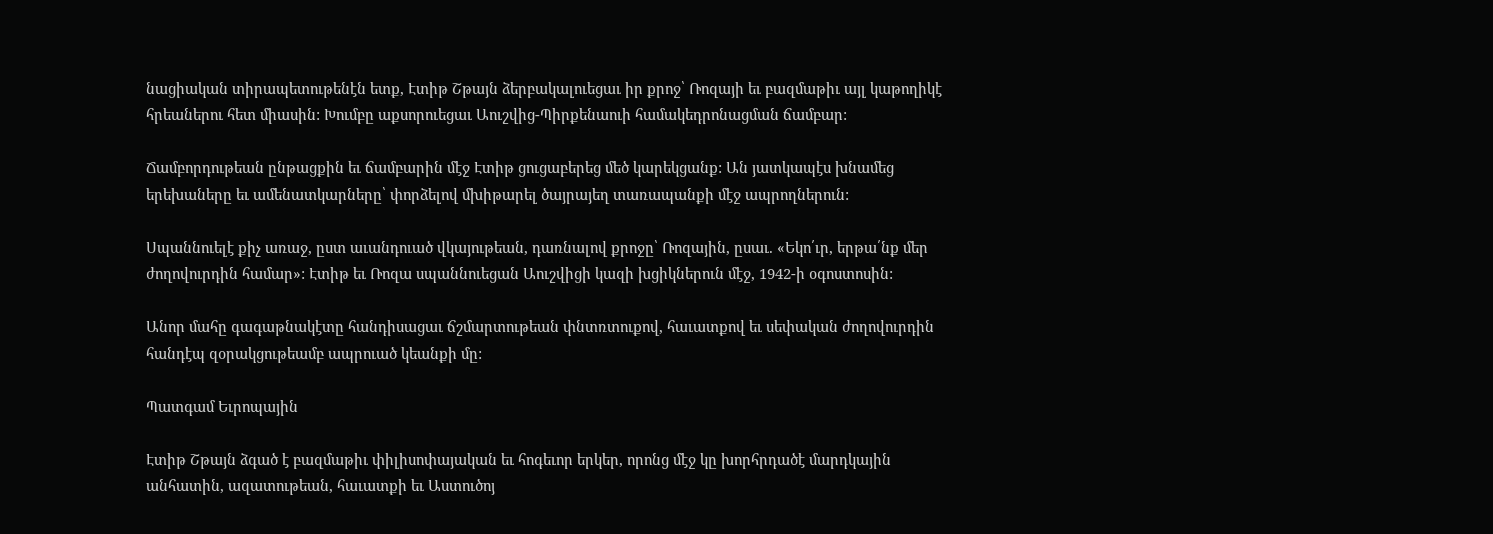նացիական տիրապետութենէն ետք, Էտիթ Շթայն ձերբակալուեցաւ իր քրոջ՝ Ռոզայի եւ բազմաթիւ այլ կաթողիկէ հրեաներու հետ միասին: Խումբը աքսորուեցաւ Աուշվից-Պիրքենաուի համակեդրոնացման ճամբար:

Ճամբորդութեան ընթացքին եւ ճամբարին մէջ Էտիթ ցուցաբերեց մեծ կարեկցանք: Ան յատկապէս խնամեց երեխաները եւ ամենատկարները՝ փորձելով մխիթարել ծայրայեղ տառապանքի մէջ ապրողներուն:

Սպաննուելէ քիչ առաջ, ըստ աւանդուած վկայութեան, դառնալով քրոջը՝ Ռոզային, ըսաւ. «Եկո՛ւր, երթա՛նք մեր ժողովուրդին համար»: Էտիթ եւ Ռոզա սպաննուեցան Աուշվիցի կազի խցիկներուն մէջ, 1942-ի օգոստոսին:

Անոր մահը գագաթնակէտը հանդիսացաւ ճշմարտութեան փնտռտուքով, հաւատքով եւ սեփական ժողովուրդին հանդէպ զօրակցութեամբ ապրուած կեանքի մը:

Պատգամ Եւրոպային

Էտիթ Շթայն ձգած է բազմաթիւ փիլիսոփայական եւ հոգեւոր երկեր, որոնց մէջ կը խորհրդածէ մարդկային անհատին, ազատութեան, հաւատքի եւ Աստուծոյ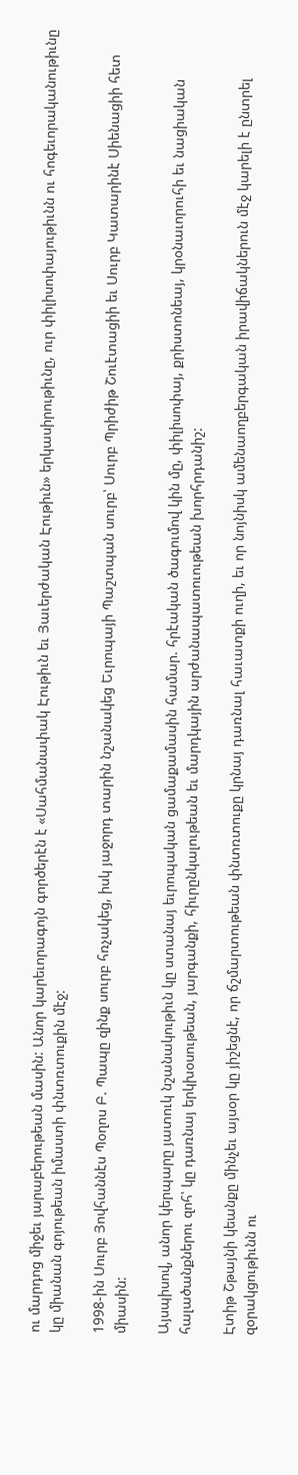ու մարդոց միջեւ յարաբերութեան մասին: Անոր կարեւորագոյն գործերէն է «Սահմանափակ Էութիւն եւ Յաւերժական Էութիւն» երկասիրութիւնը, ուր փիլիսոփայութիւնն ու հոգեւորականութիւնը կը միանան գոյութեան իմաստի փնտռտուքին մէջ:

1998-ին Սուրբ Յովհաննէս Պօղոս Բ. Պապը զինք սուրբ հռչակեց, իսկ յաջորդ տարին նշանակեց Եւրոպայի Պաշտպան սուրբ՝ Սուրբ Պրիժիթ Շուէտացիի եւ Սուրբ Կատարինէ Սիենացիի հետ միասին:

Այսպիսով, անոր կերպարը յատուկ նշանակութիւն կը ստանայ եւրոպական ցամաքամասին համար. հրէական ծագումով կին մը, փիլիսոփայ, քրիստոնեայ, կրօնաւորուհի եւ նացիական հալածանքներու զոհ՝ կը դառնայ երկխօսութեան, յարգանքի, հիւրընկալութեան եւ մարդկային արժանապատուութեան խորհրդանիշ:

Էտիթ Շթայնի կեանքը մինչեւ այսօր կը յիշեցնէ, որ ճշմարտութեան փնտռտուքը կրնայ դառնալ հաւատքի ուղի, եւ որ նոյնիսկ ամենաողբերգական իրավիճակներուն մէջ կարելի է ընտրել զօրակցութիւնն ու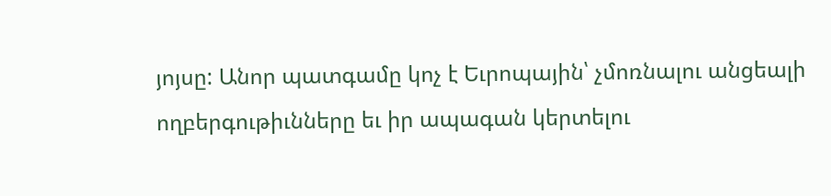յոյսը: Անոր պատգամը կոչ է Եւրոպային՝ չմոռնալու անցեալի ողբերգութիւնները եւ իր ապագան կերտելու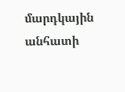մարդկային անհատի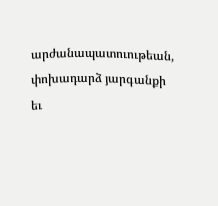արժանապատուութեան, փոխադարձ յարգանքի եւ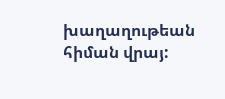խաղաղութեան հիման վրայ: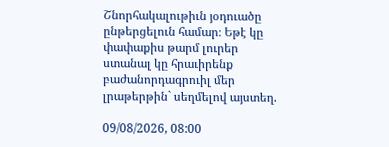Շնորհակալութիւն յօդուածը ընթերցելուն համար։ Եթէ կը փափաքիս թարմ լուրեր ստանալ կը հրաւիրենք բաժանորդագրուիլ մեր լրաթերթին` սեղմելով այստեղ.

09/08/2026, 08:00